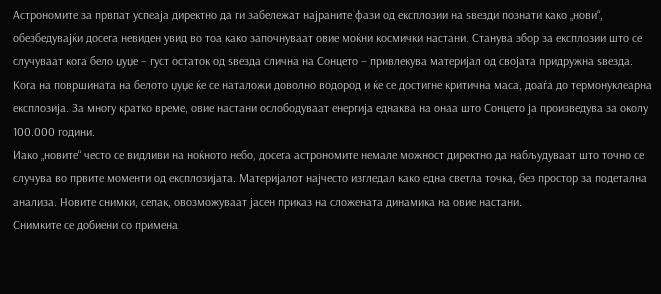Астрономите за првпат успеаја директно да ги забележат најраните фази од експлозии на ѕвезди познати како „нови“, обезбедувајќи досега невиден увид во тоа како започнуваат овие моќни космички настани. Станува збор за експлозии што се случуваат кога бело џуџе – густ остаток од ѕвезда слична на Сонцето – привлекува материјал од својата придружна ѕвезда.
Кога на површината на белото џуџе ќе се наталожи доволно водород и ќе се достигне критична маса, доаѓа до термонуклеарна експлозија. За многу кратко време, овие настани ослободуваат енергија еднаква на онаа што Сонцето ја произведува за околу 100.000 години.
Иако „новите“ често се видливи на ноќното небо, досега астрономите немале можност директно да набљудуваат што точно се случува во првите моменти од експлозијата. Материјалот најчесто изгледал како една светла точка, без простор за подетална анализа. Новите снимки, сепак, овозможуваат јасен приказ на сложената динамика на овие настани.
Снимките се добиени со примена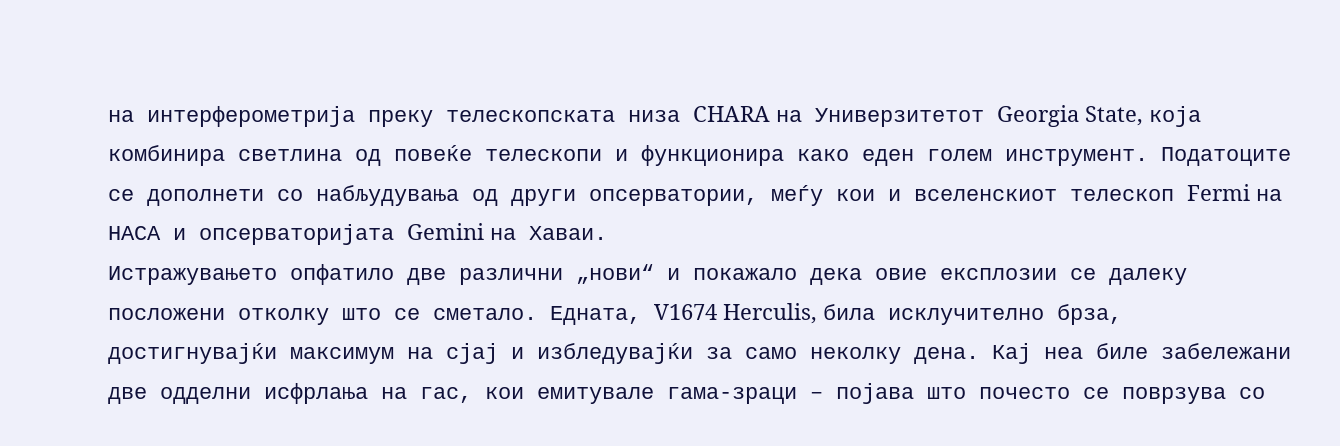на интерферометрија преку телескопската низа CHARA на Универзитетот Georgia State, која комбинира светлина од повеќе телескопи и функционира како еден голем инструмент. Податоците се дополнети со набљудувања од други опсерватории, меѓу кои и вселенскиот телескоп Fermi на НАСА и опсерваторијата Gemini на Хаваи.
Истражувањето опфатило две различни „нови“ и покажало дека овие експлозии се далеку посложени отколку што се сметало. Едната, V1674 Herculis, била исклучително брза, достигнувајќи максимум на сјај и избледувајќи за само неколку дена. Кај неа биле забележани две одделни исфрлања на гас, кои емитувале гама-зраци – појава што почесто се поврзува со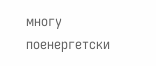многу поенергетски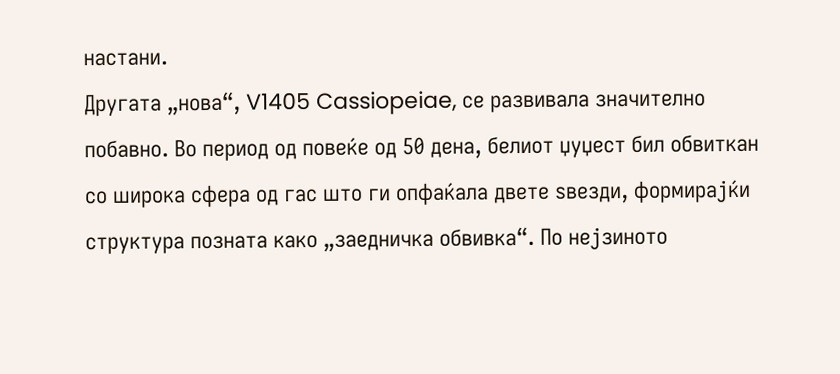настани.
Другата „нова“, V1405 Cassiopeiae, се развивала значително побавно. Во период од повеќе од 50 дена, белиот џуџест бил обвиткан со широка сфера од гас што ги опфаќала двете ѕвезди, формирајќи структура позната како „заедничка обвивка“. По нејзиното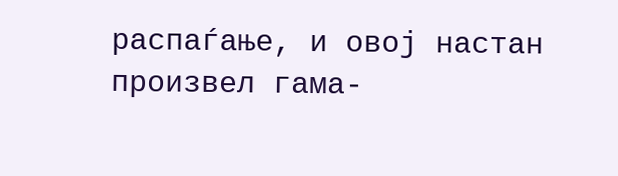распаѓање, и овој настан произвел гама-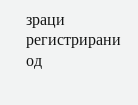зраци регистрирани од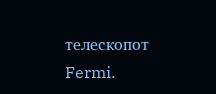телескопот Fermi.